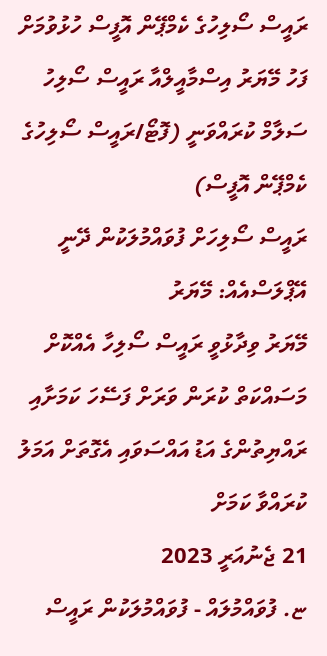ރައީސް ސޯލިހުގެ ކެމްޕޭން އޮފީސް ހުޅުވުމަށް ފަހު މޭޔަރު އިސްމާއީލްއާ ރައީސް ސޯލިހު ސަލާމް ކުރައްވަނީ (ފޮޓޯ/ރައީސް ސޯލިހުގެ ކެމްޕޭން އޮފީސް)
ރައީސް ސޯލިހަށް ފުވައްމުލަކުން ދޭނީ އޭޕްލަސްއެއް: މޭޔަރު
މޭޔަރު ވިދާޅުވީ ރައީސް ސޯލިހާ އެއްކޮށް މަސައްކަތް ކުރަން ވަރަށް ފަސޭހަ ކަމަށާއި ރައްޔިތުންގެ އަޑު އައްސަވައި އެގޮތަށް އަމަލު ކުރައްވާ ކަމަށް
21 ޖެނުއަރީ 2023
ޏ. ފުވައްމުލައް - ފުވައްމުލަކުން ރައީސް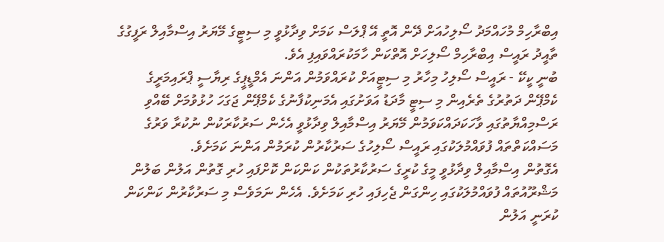އިބްރާހިމް މުހައްމަދު ސޯލިހުއަށް ދޭން އޮތީ އޭ ޕްލަސް ކަމަށް ވިދާޅުވީ މި ސިޓީގެ މޭޔަރު އިސްމާއިލް ރަފީގުގެ ތާއީދު ރައީސް އިބްރާހިމް ސޯލިހަށް އޮތްކަން ހާމަކުރައްވައިފި އެވެ.
ބުނީ ކީކޭ - ރައީސް ސޯލިހު މިހާރު މި ސިޓީއަށް ކުރައްވަމުން އަންނަ އެމްޑީޕީގެ ރިޔާސީ ޕްރައިމަރީގެ ކެމްޕޭން ދަތުރުގެ ތެރެއިން މި ސިޓީ މާދަޑު އަވަށުގައި އެމަނިކުފާނުގެ ކެމްޕޭން ޖަގަހަ ހުޅުވުމަށް ބޭއްވި ރަސްމިއްޔާތުގައި ވާހަކަދައްކަވަމުން މޭޔަރު އިސްމާއިލް ވިދާޅުވީ އެހެން ސަރުކާރަކުން ނުކުރާ ވަރުގެ މަސައްކަތްތައް ފުވައްމުލަކުގައި ރައީސް ސޯލިހުގެ ސަރުކާރުން ކުރަމުން އަންނަ ކަމަށެވެ.
އެގޮތުން އިސްމާއިލް ވިދާޅުވީ މީގެ ކުރީގެ ސަރުކާރުތަކުން ކަންކަން ކޮށްފައި ހުރި ގޮތުން އަލުން ބަލުން މަޝްރޫއުތައް ފުވައްމުލަކުގައި ހިންގަން ޖެހިފައި ހުރި ކަމަށެވެ. އެހެން ނަމަވެސް މި ސަރުކާރުން ކަންކަން ކުރަނީ އަލުން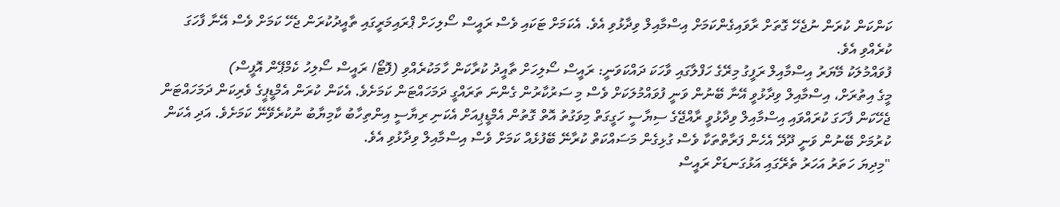ކަންކަން ކުރަން ނުޖެހޭ ގޮތަށް ރާވައިގެންކަމަށް އިސްމާއިލް ވިދާޅުވި އެވެ. އެކަމަށް ޓަކައި ވެސް ރައީސް ސޯލިހަށް ޕްރައިމަރީގައި ތާއީދުކުރަން ޖެހޭ ކަމަށް ވެސް އޭނާ ފާހަގަ ކުރެއްވި އެވެ.
ފުވައްމުލަކު މޭޔަރު އިސްމާއިލް ރަފީގު މިރޭގެ ހަފްލާގައި ވާހަކަ ދައްކަވަނީ: ރައީސް ސޯލިހަށް ތާއީދު ކުރާކަން ހާމަކުރެއްވި (ފޮޓޯ/ ރައީސް ސޯލިހު ކެމްޕޭން އޮފީސް)
މީގެ އިތުރަށް، އިސްމާއިލް ވިދާޅުވީ އޭނާ ބޭނުން ވަނީ ފުވައްމުލަކަށް ވެސް މި ސަރުކާރުން ގެންނަ ތަރައްގީ ދަމަހައްޓަން ކަމަށެވެ. އެކަން ކުރަން އެމްޑީޕީގެ ވެރިކަން ދަމަހައްޓަން ޖެހޭކަން ފާހަގަ ކުރައްވައި އިސްމާއިލް ވިދާޅުވީ ރާއްޖޭގެ ސިޔާސީ ހަގީގަތް މިވަގުތު އޮތް ގޮތުން އެމްޑީޕިއަށް އެކަނި ރިޔާސީ އިންތިހާބު ކާމިޔާބު ނުކުރެވޭނޭ ކަމަށެވެ. އަދި އެކަން ކުރުމަށް ބޭނުން ވަނީ ދޫދޭ އެހެން ފަރާތްތަކާ ވެސް ގުޅިގެން މަސައްކަތް ކުރާނޭ ބޭފުޅެއް ކަމަށް ވެސް އިސްމާއިލް ވިދާޅުވި އެވެ.
"މިދިޔަ ހަތަރު އަހަރު ތެރޭގައި އަޅުގަނޑަށް ރައީސް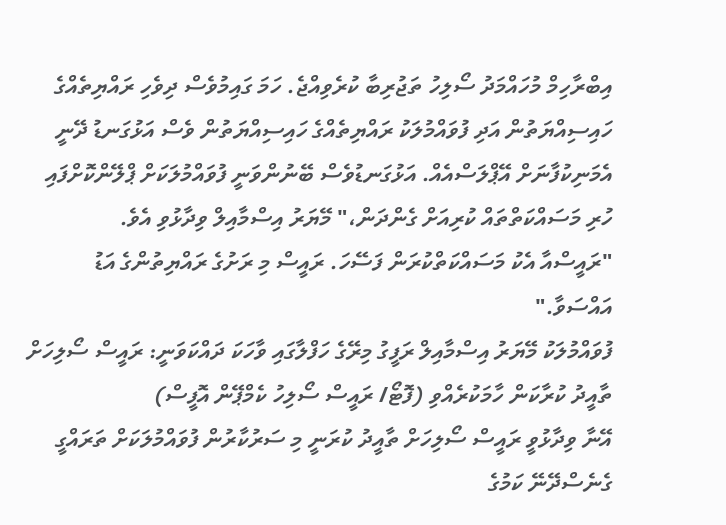އިބްރާހިމް މުހައްމަދު ސޯލިހު ތަޖުރިބާ ކުރެވިއްޖެ. ހަމަ ގައިމުވެސް ދިވެހި ރައްޔިތެއްގެ ހައިސިއްޔަތުން އަދި ފުވައްމުލަކު ރައްޔިތެއްގެ ހައިސިއްޔަތުން ވެސް އަޅުގަނޑު ދޭނީ އެމަނިކުފާނަށް އޭޕްލަސްއެއް. އަޅުގަނޑުވެސް ބޭނުންވަނީ ފުވައްމުލަކަށް ޕްލޭންކޮށްފައި ހުރި މަސައްކަތްތައް ކުރިއަށް ގެންދަން،" މޭޔަރު އިސްމާއިލް ވިދާޅުވި އެވެ.
"ރައީސްއާ އެކު މަސައްކަތްކުރަން ފަސޭހަ. ރައީސް މި ރަށުގެ ރައްޔިތުންގެ އަޑު އައްސަވާ."
ފުވައްމުލަކު މޭޔަރު އިސްމާއިލް ރަފީގު މިރޭގެ ހަފްލާގައި ވާހަކަ ދައްކަވަނީ: ރައީސް ސޯލިހަށް ތާއީދު ކުރާކަން ހާމަކުރެއްވި (ފޮޓޯ/ ރައީސް ސޯލިހު ކެމްޕޭން އޮފީސް)
އޭނާ ވިދާޅުވީ ރައީސް ސޯލިހަށް ތާއީދު ކުރަނީ މި ސަރުކާރުން ފުވައްމުލަކަށް ތަރައްގީ ގެނެސްދޭނޭ ކަމުގެ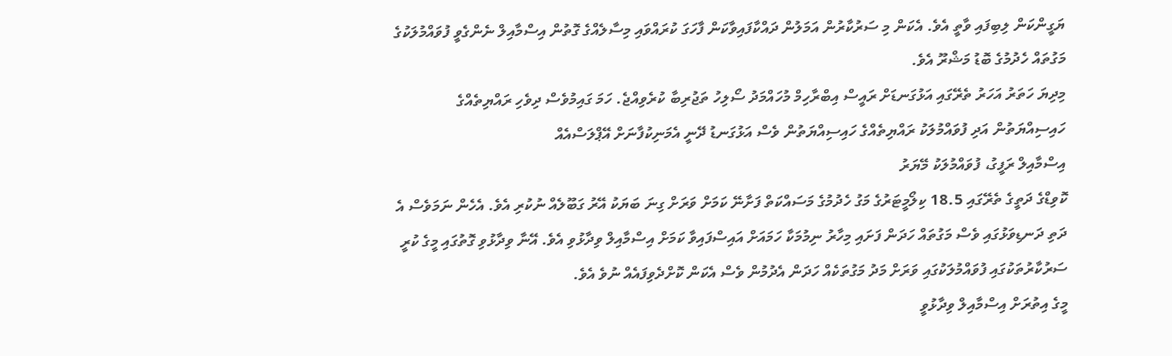ޔަގީންކަން ލިބިފައި ވާތީ އެވެ. އެކަން މި ސަރުކާރުން އަމަލުން ދައްކާފައިވާކަން ފާހަގަ ކުރައްވައި މިސާލެއްގެ ގޮތުން އިސްމާއިލް ނެންގެވީ ފުވައްމުލަކުގެ މަގުތައް ހެދުމުގެ ބޮޑު މަޝްރޫ އެވެ.
މިދިޔަ ހަތަރު އަހަރު ތެރޭގައި އަޅުގަނޑަށް ރައީސް އިބްރާހިމް މުހައްމަދު ސޯލިހު ތަޖުރިބާ ކުރެވިއްޖެ. ހަމަ ގައިމުވެސް ދިވެހި ރައްޔިތެއްގެ ހައިސިއްޔަތުން އަދި ފުވައްމުލަކު ރައްޔިތެއްގެ ހައިސިއްޔަތުން ވެސް އަޅުގަނޑު ދޭނީ އެމަނިކުފާނަށް އޭޕްލަސްއެއް
އިސްމާއިލް ރަފީގު، ފުވައްމުލަކު މޭޔަރު
ކޮވިޑްގެ ދަތީގެ ތެރޭގައި 18.5 ކިލޯމީޓަރުގެ މަގު ހެދުމުގެ މަސައްކަތް ފަށާނޭ ކަމަށް ވަރަށް ގިނަ ބަޔަކު އޭރު ގަބޫލެއް ނުކުރި އެވެ. އެހެން ނަމަވެސް އެ ދަތި ދަނޑިވަޅުގައި ވެސް މަގުތައް ހަދަން ފަށައި މިހާރު ނިމުމަކާ ހަމައަށް އައިސްފައިވާ ކަމަށް އިސްމާއިލް ވިދާޅުވި އެވެ. އޭނާ ވިދާޅުވި ގޮތުގައި މީގެ ކުރީ ސަރުކާރުތަކުގައި ފުވައްމުލަކުގައި ވަރަށް މަދު މަގުތަކެއް ހަދަން އެދުމުން ވެސް އެކަން ކޮށްދެވިފައެއް ނުވެ އެވެ.
މީގެ އިތުރަށް އިސްމާއިލް ވިދާޅުވީ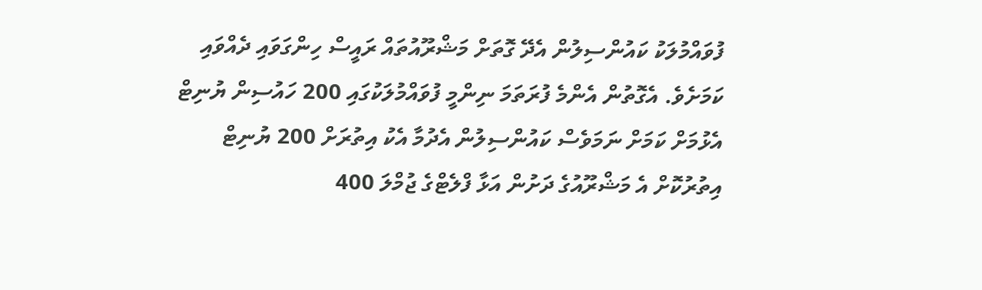ފުވައްމުލަކު ކައުންސިލުން އެދޭ ގޮތަށް މަޝްރޫއުތައް ރައީސް ހިންގަވައި ދެއްވައި ކަމަށެވެ. އެގޮތުން އެންމެ ފުރަތަމަ ނިންމީ ފުވައްމުލަކުގައި 200 ހައުސިން ޔުނިޓް އެޅުމަށް ކަމަށް ނަމަވެސް ކައުންސިލުން އެދުމާ އެކު އިތުރަށް 200 ޔުނިޓް އިތުރުކޮށް އެ މަޝްރޫއުގެ ދަށުން އަޅާ ފްލެޓްގެ ޖުމްލަ 400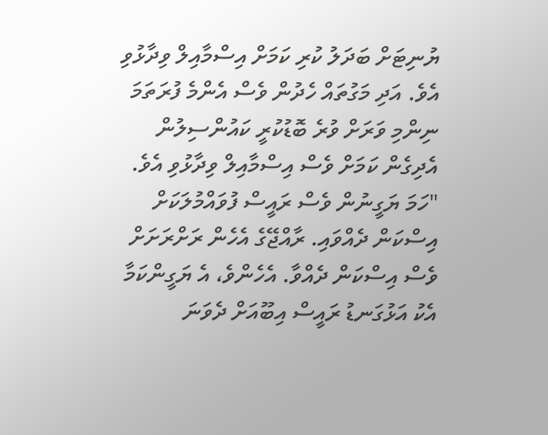ޔުނިޓަށް ބަދަލު ކުރި ކަމަށް އިސްމާއިލް ވިދާޅުވި އެވެ. އަދި މަގުތައް ހެދުން ވެސް އެންމެ ފުރަތަމަ ނިންމި ވަރަށް ވުރެ ބޮޑުކުރީ ކައުންސިލުން އެދިގެން ކަމަށް ވެސް އިސްމާއިލް ވިދާޅުވި އެވެ.
"ހަމަ ޔަގީނުން ވެސް ރައީސް ފުވައްމުލަކަށް އިސްކަން ދެއްވައި. ރާއްޖޭގެ އެހެން ރަށްރަށަށް ވެސް އިސްކަން ދެއްވާ. އެހެންވެ، އެ ޔަގީންކަމާ އެކު އަޅުގަނޑު ރައީސް އިބޫއަށް ދެވަނަ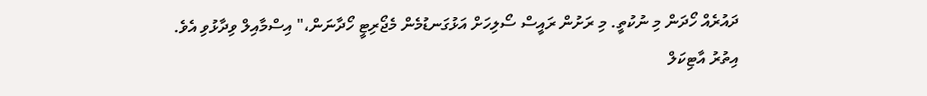ދައުރެއް ހޯދަން މި ނުކުތީ. މި ރަށުން ރައީސް ސޯލިހަށް އަޅުގަނޑުމެން މެޖޯރިޓީ ހޯދާނަން،" އިސްމާއިލް ވިދާޅުވި އެވެ.
އިތުރު އާޓިކަލް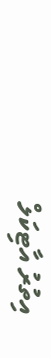އިތުރު އާޓިކަލް